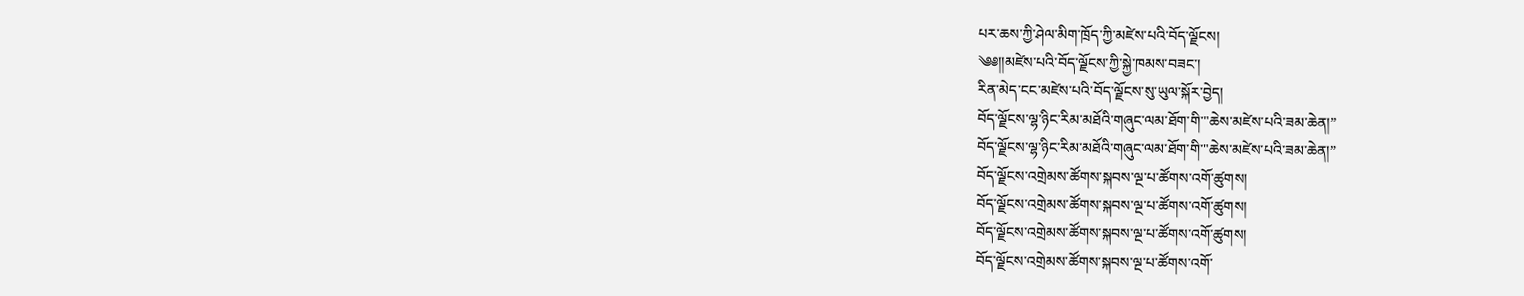པར་ཆས་ཀྱི་ཤེལ་མིག་ཁྲོད་ཀྱི་མཛེས་པའི་བོད་ལྗོངས།
༄༅།།མཛེས་པའི་བོད་ལྗོངས་ཀྱི་སྐྱེ་ཁམས་བཟང་།
རིན་མེད་ངང་མཛེས་པའི་བོད་ལྗོངས་སུ་ཡུལ་སྐོར་བྱེད།
བོད་ལྗོངས་ལྷ་ཉིང་རིམ་མཐོའི་གཞུང་ལམ་ཐོག་གི་"ཆེས་མཛེས་པའི་ཟམ་ཆེན།”
བོད་ལྗོངས་ལྷ་ཉིང་རིམ་མཐོའི་གཞུང་ལམ་ཐོག་གི་"ཆེས་མཛེས་པའི་ཟམ་ཆེན།”
བོད་ལྗོངས་འགྲེམས་ཚོགས་སྐབས་ལྔ་པ་ཚོགས་འགོ་ཚུགས།
བོད་ལྗོངས་འགྲེམས་ཚོགས་སྐབས་ལྔ་པ་ཚོགས་འགོ་ཚུགས།
བོད་ལྗོངས་འགྲེམས་ཚོགས་སྐབས་ལྔ་པ་ཚོགས་འགོ་ཚུགས།
བོད་ལྗོངས་འགྲེམས་ཚོགས་སྐབས་ལྔ་པ་ཚོགས་འགོ་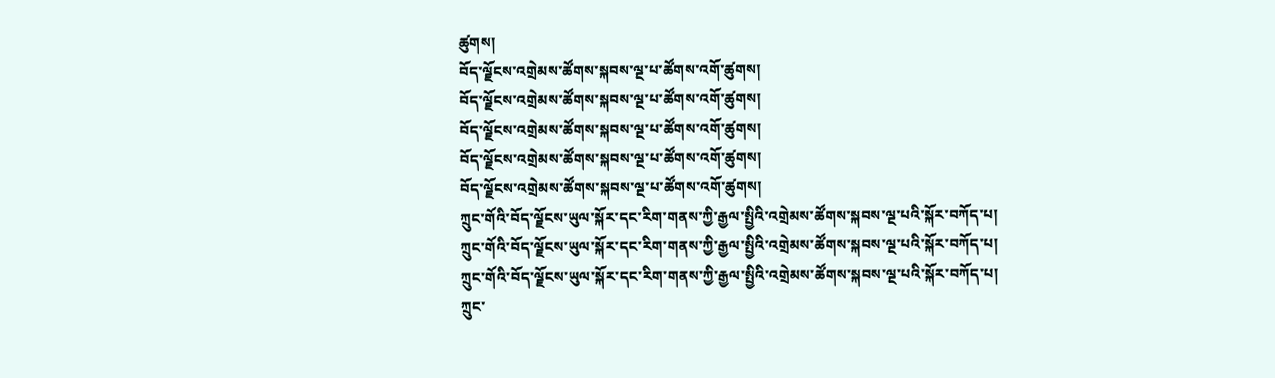ཚུགས།
བོད་ལྗོངས་འགྲེམས་ཚོགས་སྐབས་ལྔ་པ་ཚོགས་འགོ་ཚུགས།
བོད་ལྗོངས་འགྲེམས་ཚོགས་སྐབས་ལྔ་པ་ཚོགས་འགོ་ཚུགས།
བོད་ལྗོངས་འགྲེམས་ཚོགས་སྐབས་ལྔ་པ་ཚོགས་འགོ་ཚུགས།
བོད་ལྗོངས་འགྲེམས་ཚོགས་སྐབས་ལྔ་པ་ཚོགས་འགོ་ཚུགས།
བོད་ལྗོངས་འགྲེམས་ཚོགས་སྐབས་ལྔ་པ་ཚོགས་འགོ་ཚུགས།
ཀྲུང་གོའི་བོད་ལྗོངས་ཡུལ་སྐོར་དང་རིག་གནས་ཀྱི་རྒྱལ་སྤྱིའི་འགྲེམས་ཚོགས་སྐབས་ལྔ་པའི་སྐོར་བཀོད་པ།
ཀྲུང་གོའི་བོད་ལྗོངས་ཡུལ་སྐོར་དང་རིག་གནས་ཀྱི་རྒྱལ་སྤྱིའི་འགྲེམས་ཚོགས་སྐབས་ལྔ་པའི་སྐོར་བཀོད་པ།
ཀྲུང་གོའི་བོད་ལྗོངས་ཡུལ་སྐོར་དང་རིག་གནས་ཀྱི་རྒྱལ་སྤྱིའི་འགྲེམས་ཚོགས་སྐབས་ལྔ་པའི་སྐོར་བཀོད་པ།
ཀྲུང་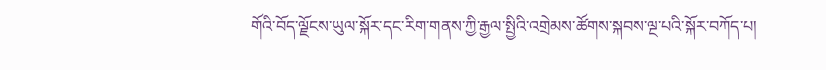གོའི་བོད་ལྗོངས་ཡུལ་སྐོར་དང་རིག་གནས་ཀྱི་རྒྱལ་སྤྱིའི་འགྲེམས་ཚོགས་སྐབས་ལྔ་པའི་སྐོར་བཀོད་པ།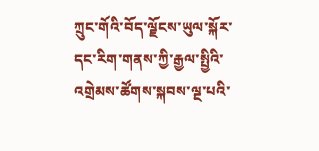ཀྲུང་གོའི་བོད་ལྗོངས་ཡུལ་སྐོར་དང་རིག་གནས་ཀྱི་རྒྱལ་སྤྱིའི་འགྲེམས་ཚོགས་སྐབས་ལྔ་པའི་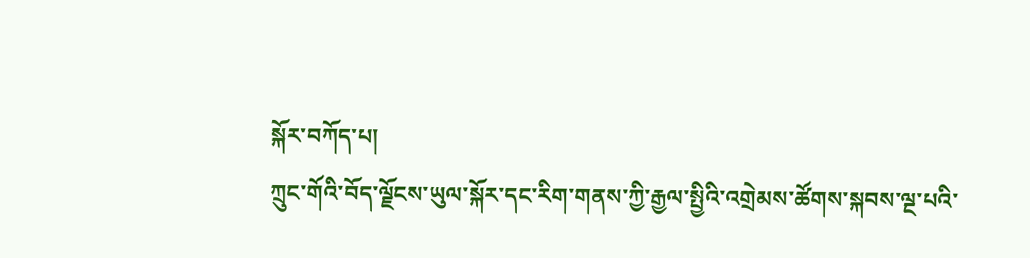སྐོར་བཀོད་པ།
ཀྲུང་གོའི་བོད་ལྗོངས་ཡུལ་སྐོར་དང་རིག་གནས་ཀྱི་རྒྱལ་སྤྱིའི་འགྲེམས་ཚོགས་སྐབས་ལྔ་པའི་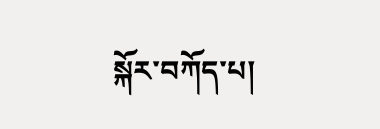སྐོར་བཀོད་པ།